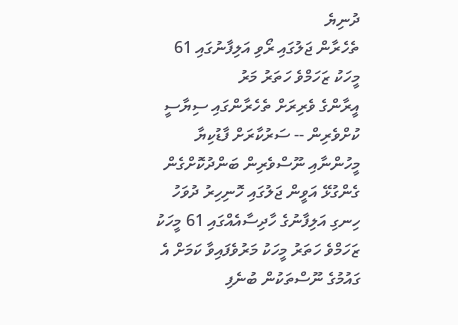ދުނިޔެ
ތެހެރާން ޖަލުގައި ރޯވި އަލިފާނުގައި 61 މީހަކު ޒަހަމްވެ ހަތަރު މަރު
އީރާންގެ ވެރިރަށް ތެހެރާންގައި ސިޔާސީ ކުށްވެރިން -- ސަރުކާރަށް ފާޑުކިޔާ މީހުންނާއި ނޫސްވެރިން ބަންދުކޮށްގެން ގެންގުޅޭ އަވީން ޖަލުގައި ހޮނިހިރު ދުވަހު ހިނގި އަލިފާނުގެ ހާދިސާއެއްގައި 61 މީހަކު ޒަހަމްވެ ހަތަރު މީހަކު މަރުވެފައިވާ ކަމަށް އެ ގައުމުގެ ނޫސްތަކުން ބުނެފި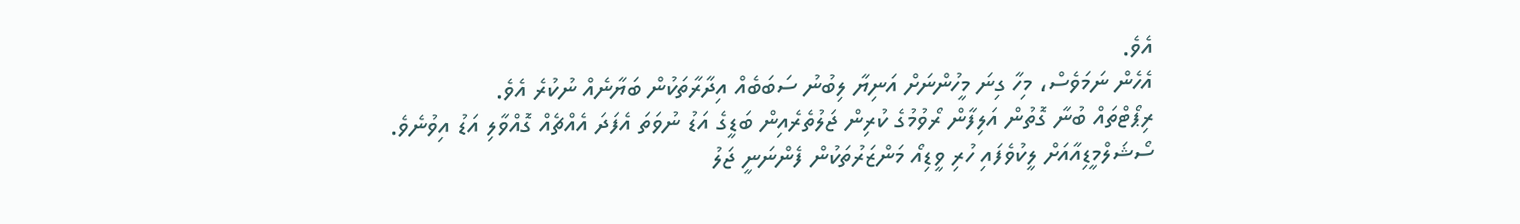އެވެ.
އެހެން ނަމަވެސް، މިހާ ގިނަ މީހުންނަށް އަނިޔާ ލިބުނު ސަބަބެއް އިދާރާތަކުން ބަޔާނެއް ނުކުރެ އެވެ.
ރިޕޯޓްތައް ބުނާ ގޮތުން އަލިފާން ރޯވުމުގެ ކުރިން ޖަލުތެރެއިން ބަޑީގެ އަޑު ނުވަތަ އެފަދަ އެއްޗެއް ގޮއްވާލި އަޑު އިވުނެވެ. ސޯޝަލްމީޑިއާއަށް ލީކުވެފައި ހުރި ވީޑިއޯ މަންޒަރުތަކުން ފެންނަނީ ޖަލު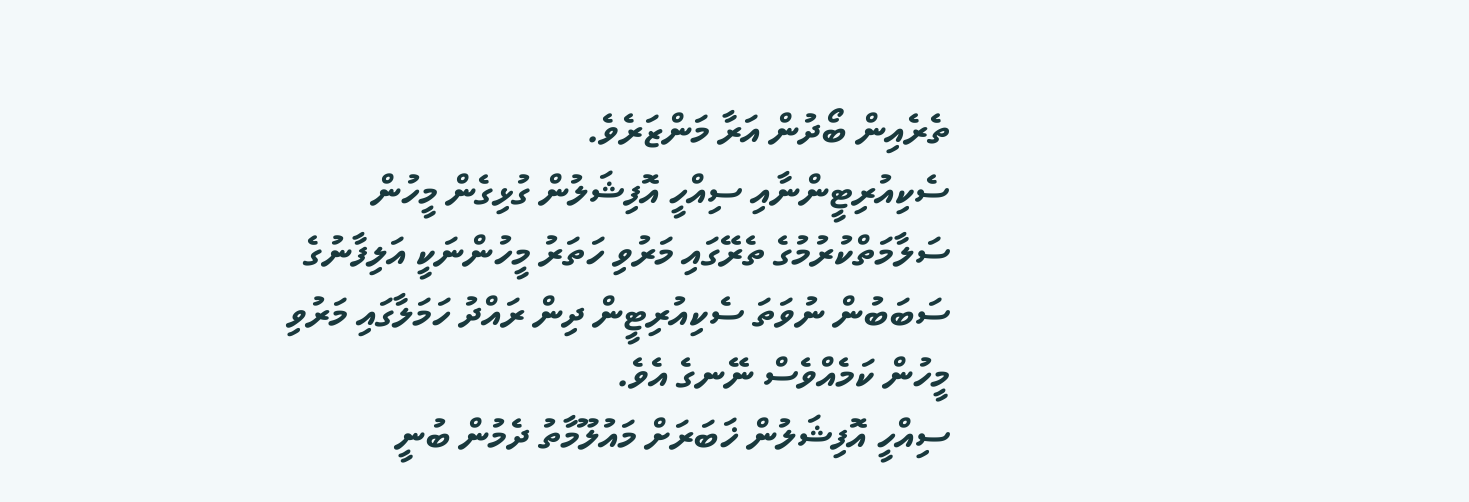ތެރެއިން ބޯދުން އަރާ މަންޒަރެވެ.
ސެކިއުރިޓީންނާއި ސިއްހީ އޮފިޝަލުން ގުޅިގެން މީހުން ސަލާމަތްކުރުމުގެ ތެރޭގައި މަރުވި ހަތަރު މީހުންނަކީ އަލިފާނުގެ ސަބަބުން ނުވަތަ ސެކިއުރިޓީން ދިން ރައްދު ހަމަލާގައި މަރުވި މީހުން ކަމެއްވެސް ނޭނގެ އެވެ.
ސިއްހީ އޮފިޝަލުން ޚަބަރަށް މައުލޫމާތު ދެމުން ބުނީ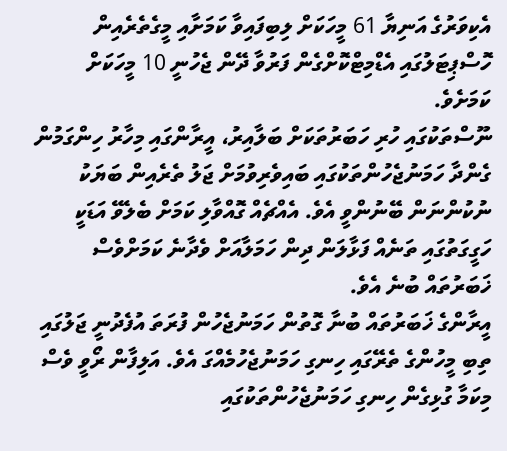އެކިވަރުގެ އަނިޔާ 61 މީހަކަށް ލިބިފައިވާ ކަމަށާއި މީގެތެރެއިން ހޮސްޕިޓަލުގައި އެޑްމިޓްކޮށްގެން ފަރުވާ ދޭން ޖެހުނީ 10 މީހަކަށް ކަމަށެވެ.
ނޫސްތަކުގައި ހުރި ހަބަރުތަކަށް ބަލާއިރު، އީރާންގައި މިހާރު ހިންގަމުން ގެންދާ ހަމަނުޖެހުންތަކުގައި ބައިވެރިވުމަށް ޖަލު ތެރެއިން ބަޔަކު ނުކުންނަން ބޭނުންވީ އެވެ. އެއްޗެއް ގޮއްވާލި ކަމަށް ބެލެވޭ އަޑަކީ ހަގީގަތުގައި ތަނެއް ފަޅާލަން ދިން ހަމަލާއަށް ވެދާނެ ކަމަށްވެސް ޚަބަރުތައް ބުނެ އެވެ.
އީރާންގެ ޚަބަރުތައް ބުނާ ގޮތުން ހަމަނުޖެހުން ފުރަތަ އުފެދުނީ ޖަލުގައި ތިބި މީހުންގެ ތެރޭގައި ހިނގި ހަމަނުޖެހުމެއްގަ އެވެ. އަލިފާން ރޯވީ ވެސް މިކަމާ ގުޅިގެން ހިނގި ހަމަނުޖެހުންތަކުގައި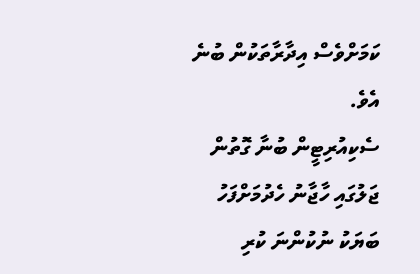ކަމަށްވެސް އިދާރާތަކުން ބުނެ އެވެ.
ސެކިއުރިޓީން ބުނާ ގޮތުން ޖަލުގައި ހާޖާނު ހެދުމަށްފަހު ބަޔަކު ނުކުންނަ ކުރި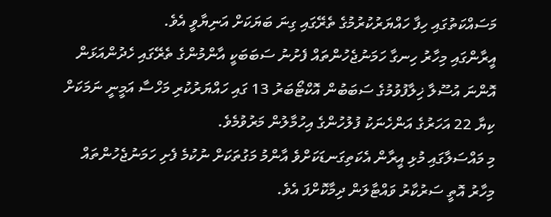މަސައްކަތުގައި ހިފާ ހައްޔަރުކުރުމުގެ ތެރޭގައި ގިނަ ބަޔަކަށް އަނިޔާވީ އެވެ.
އީރާންގައި މިހާރު ހިނގާ ހަމަނުޖެހުންތައް ފެށުނު ސަބަބަކީ އާންމުންގެ ތެރޭގައި ހެދުންއަޅަން އޮންނަ އުސޫލާ ޚިލާފުވުމުގެ ސަބަބުން އޮކްޓޯބަރު 13 ގައި ހައްޔަރުކުރި މަހްސާ އަމީނީ ނަމަކަށް ކިޔާ 22 އަހަރުގެ އަންހެނަކު ފުލުހުންގެ އިހުމާލުން މަރުވުމެވެ.
މި މައްސަލާގައި މުޅި އީރާން އެކަތިގަނޑަކަށްވެ އާންމު މަގުތަކަށް ނުކުމެ ފެށި ހަމަނުޖެހުންތައް މިހާރު އޮތީ ސަރުކާރު ވައްޓާލަން ދިމާކޮށްފަ އެވެ.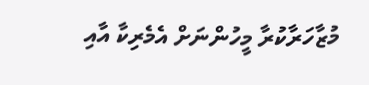މުޒާހަރާކުރާ މީހުންނަށް އެމެރިކާ އާއި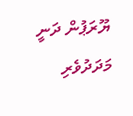ޔޫރަޕުން ދަނީ މަދަދުވެރި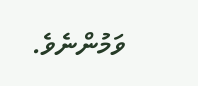ވަމުންނެވެ.